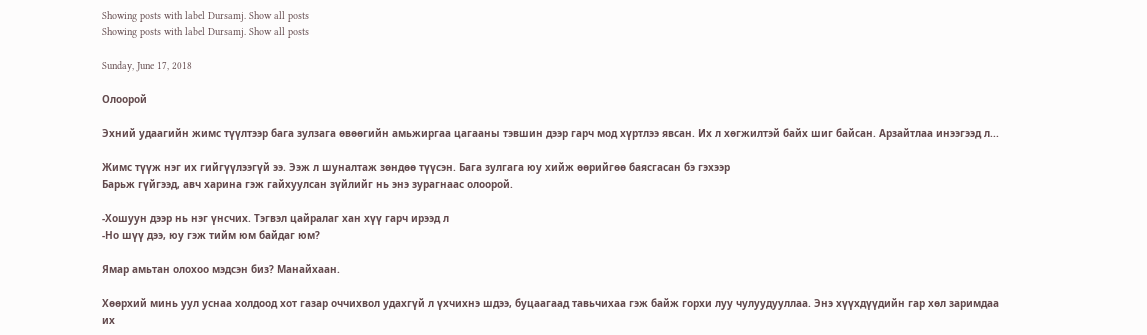Showing posts with label Dursamj. Show all posts
Showing posts with label Dursamj. Show all posts

Sunday, June 17, 2018

Олоорой

Эхний удаагийн жимс түүлтээр бага зулзага өвөөгийн амьжиргаа цагааны тэвшин дээр гарч мод хүртлээ явсан. Их л хөгжилтэй байх шиг байсан. Арзайтлаа инээгээд л...

Жимс түүж нэг их гийгүүлээгүй ээ. Ээж л шуналтаж зөндөө түүсэн. Бага зулгага юу хийж өөрийгөө баясгасан бэ гэхээр
Барьж гүйгээд, авч харина гэж гайхуулсан зүйлийг нь энэ зурагнаас олоорой.

-Хошуун дээр нь нэг үнсчих. Тэгвэл цайралаг хан хүү гарч ирээд л
-Но шүү дээ, юу гэж тийм юм байдаг юм?

Ямар амьтан олохоо мэдсэн биз? Манайхаан.

Хөөрхий минь уул уснаа холдоод хот газар оччихвол удахгүй л үхчихнэ шдээ, буцаагаад тавьчихаа гэж байж горхи луу чулуудууллаа. Энэ хүүхдүүдийн гар хөл заримдаа их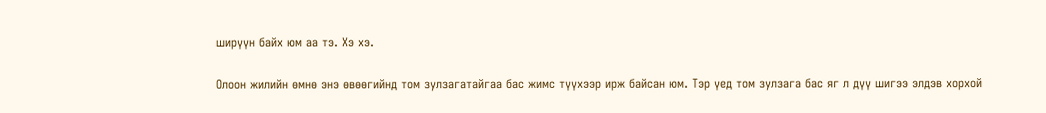ширүүн байх юм аа тэ. Хэ хэ.

Олоон жилийн өмнө энэ өвөөгийнд том зулзагатайгаа бас жимс түүхээр ирж байсан юм. Тэр үед том зулзага бас яг л дүү шигээ элдэв хорхой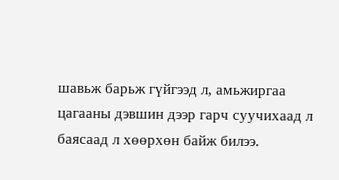шавьж барьж гүйгээд л, амьжиргаа цагааны дэвшин дээр гарч суучихаад л баясаад л хөөрхөн байж билээ.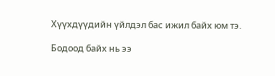Хүүхдүүдийн үйлдэл бас ижил байх юм тэ.

Бодоод байх нь ээ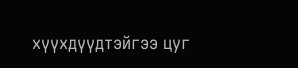хүүхдүүдтэйгээ цуг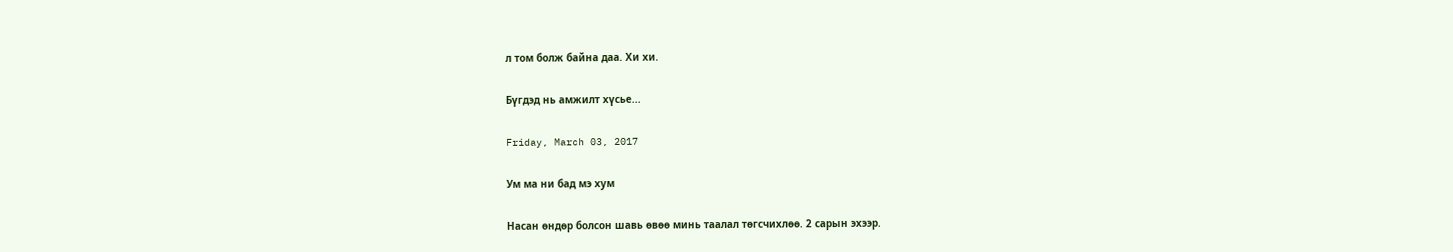л том болж байна даа. Хи хи.

Бүгдэд нь амжилт хүсье...

Friday, March 03, 2017

Ум ма ни бад мэ хум

Насан өндөр болсон шавь өвөө минь таалал төгсчихлөө. 2 сарын эхээр.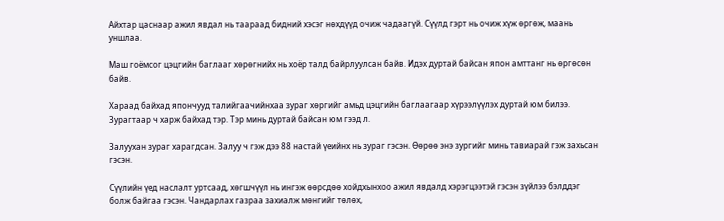Айхтар цаснаар ажил явдал нь таараад бидний хэсэг нөхдүүд очиж чадаагүй. Сүүлд гэрт нь очиж хүж өргөж, маань уншлаа.

Маш гоёмсог цэцгийн баглааг хөрөгнийх нь хоёр талд байрлуулсан байв. Идэх дуртай байсан япон амттанг нь өргөсөн байв.

Хараад байхад япончууд талийгаачийнхаа зураг хөргийг амьд цэцгийн баглаагаар хүрээлүүлэх дуртай юм билээ. Зурагтаар ч харж байхад тэр. Тэр минь дуртай байсан юм гээд л.

Залуухан зураг харагдсан. Залуу ч гэж дээ 88 настай үеийнх нь зураг гэсэн. Өөрөө энэ зургийг минь тавиарай гэж захьсан гэсэн.

Сүүлийн үед наслалт уртсаад, хөгшчүүл нь ингэж өөрсдөө хойдхынхоо ажил явдалд хэрэгцээтэй гэсэн зүйлээ бэлддэг болж байгаа гэсэн. Чандарлах газраа захиалж мөнгийг төлөх,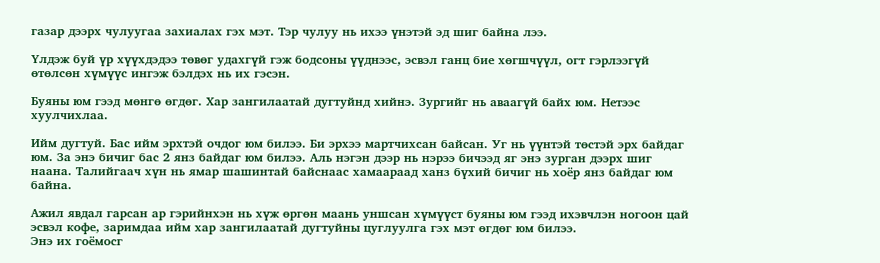газар дээрх чулуугаа захиалах гэх мэт. Тэр чулуу нь ихээ үнэтэй эд шиг байна лээ.

Үлдэж буй үр хүүхдэдээ төвөг удахгүй гэж бодсоны үүднээс, эсвэл ганц бие хөгшчүүл, огт гэрлээгүй өтөлсөн хүмүүс ингэж бэлдэх нь их гэсэн.

Буяны юм гээд мөнгө өгдөг. Хар зангилаатай дугтуйнд хийнэ. Зургийг нь аваагүй байх юм. Нетээс хуулчихлаа.

Ийм дугтуй. Бас ийм эрхтэй очдог юм билээ. Би эрхээ мартчихсан байсан. Уг нь үүнтэй төстэй эрх байдаг юм. За энэ бичиг бас 2 янз байдаг юм билээ. Аль нэгэн дээр нь нэрээ бичээд яг энэ зурган дээрх шиг наана. Талийгаач хүн нь ямар шашинтай байснаас хамаараад ханз бүхий бичиг нь хоёр янз байдаг юм байна.

Ажил явдал гарсан ар гэрийнхэн нь хүж өргөн маань уншсан хүмүүст буяны юм гээд ихэвчлэн ногоон цай эсвэл кофе, заримдаа ийм хар зангилаатай дугтуйны цуглуулга гэх мэт өгдөг юм билээ.
Энэ их гоёмосг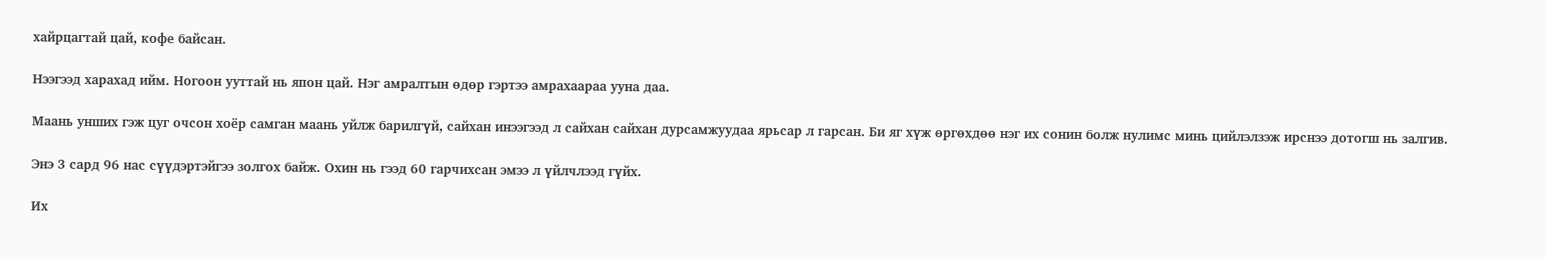хайрцагтай цай, кофе байсан.

Нээгээд харахад ийм. Ногоон ууттай нь япон цай. Нэг амралтын өдөр гэртээ амрахаараа ууна даа.

Маань унших гэж цуг очсон хоёр самган маань уйлж барилгүй, сайхан инээгээд л сайхан сайхан дурсамжуудаа ярьсар л гарсан. Би яг хүж өргөхдөө нэг их сонин болж нулимс минь цийлэлзэж ирснээ дотогш нь залгив.

Энэ 3 сард 96 нас сүүдэртэйгээ золгох байж. Охин нь гээд 60 гарчихсан эмээ л үйлчлээд гүйх.

Их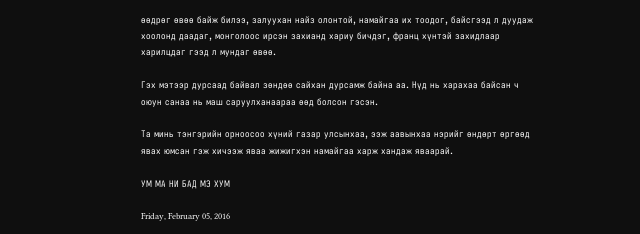өөдрөг өвөө байж билээ, залуухан найз олонтой, намайгаа их тоодог, байсгээд л дуудаж хоолонд даадаг, монголоос ирсэн захианд хариу бичдэг, франц хүнтэй захидлаар харилцдаг гээд л мундаг өвөө.

Гэх мэтээр дурсаад байвал зөндөө сайхан дурсамж байна аа. Нүд нь харахаа байсан ч оюун санаа нь маш саруулханаараа өөд болсон гэсэн.

Та минь тэнгэрийн орноосоо хүний газар улсынхаа, ээж аавынхаа нэрийг өндөрт өргөөд явах юмсан гэж хичээж яваа жижигхэн намайгаа харж хандаж яваарай.

УМ МА НИ БАД МЭ ХУМ

Friday, February 05, 2016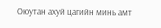Оюутан ахуй цагийн минь амт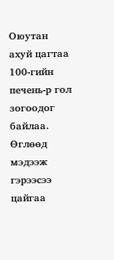Оюутан ахуй цагтаа 100-гийн печень-р гол зогоодог байлаа. Өглөөд мэдээж гэрээсээ цайгаа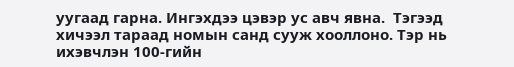уугаад гарна. Ингэхдээ цэвэр ус авч явна.  Тэгээд хичээл тараад номын санд сууж хооллоно. Тэр нь ихэвчлэн 100-гийн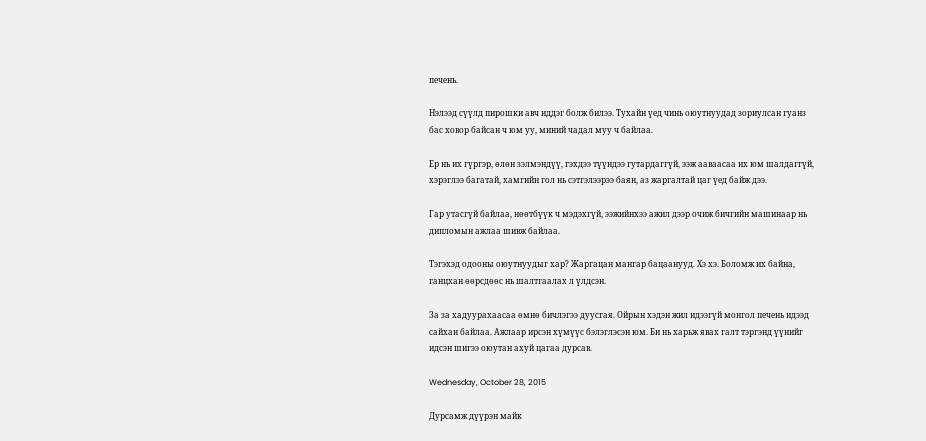печень.

Нэлээд сүүлд пирошки авч иддэг болж билээ. Тухайн үед чинь оюутнуудад зориулсан гуанз бас ховор байсан ч юм уу, миний чадал муу ч байлаа.

Ер нь их гүргэр, өлөн зэлмэндүү, гэхдээ түүндээ гутардаггүй, ээж ааваасаа их юм шалдаггүй, хэрэглээ багатай, хамгийн гол нь сэтгэлээрээ баян, аз жаргалтай цаг үед байж дээ.

Гар утасгүй байлаа, нөөтбүүк ч мэдэхгүй, ээжийнхээ ажил дээр очиж бичгийн машинаар нь дипломын ажлаа шивж байлаа.

Тэгэхэд одооны оюутнуудыг хар? Жаргацан мангар бацаанууд. Хэ хэ. Боломж их байна, ганцхан өөрсдөөс нь шалтгаалах л үлдсэн.

За за хадуурахаасаа өмнө бичлэгээ дуусгая. Ойрын хэдэн жил идээгүй монгол печень идээд сайхан байлаа. Ажлаар ирсэн хүмүүс бэлэглэсэн юм. Би нь харьж явах галт тэргэнд үүнийг идсэн шигээ оюутан ахуй цагаа дурсав.

Wednesday, October 28, 2015

Дурсамж дүүрэн майк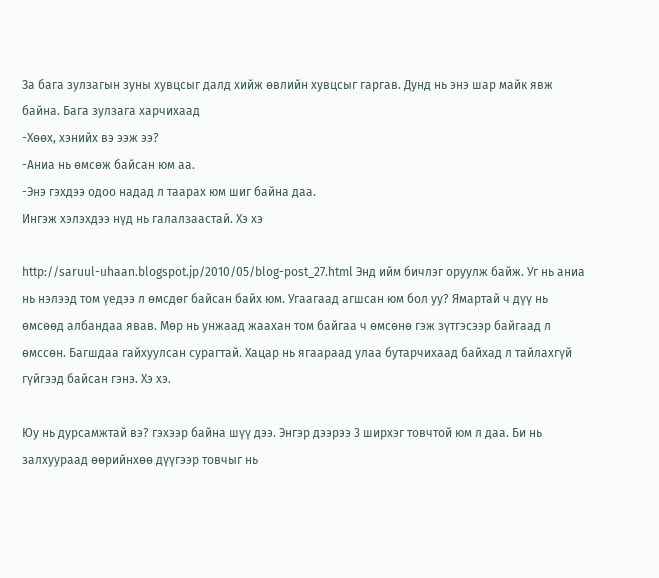За бага зулзагын зуны хувцсыг далд хийж өвлийн хувцсыг гаргав. Дунд нь энэ шар майк явж байна. Бага зулзага харчихаад
-Хөөх, хэнийх вэ ээж ээ?
-Аниа нь өмсөж байсан юм аа.
-Энэ гэхдээ одоо надад л таарах юм шиг байна даа.
Ингэж хэлэхдээ нүд нь галалзаастай. Хэ хэ

http://saruul-uhaan.blogspot.jp/2010/05/blog-post_27.html Энд ийм бичлэг оруулж байж. Уг нь аниа нь нэлээд том үедээ л өмсдөг байсан байх юм. Угаагаад агшсан юм бол уу? Ямартай ч дүү нь өмсөөд албандаа явав. Мөр нь унжаад жаахан том байгаа ч өмсөнө гэж зүтгэсээр байгаад л өмссөн. Багшдаа гайхуулсан сурагтай. Хацар нь ягаараад улаа бутарчихаад байхад л тайлахгүй гүйгээд байсан гэнэ. Хэ хэ.

Юу нь дурсамжтай вэ? гэхээр байна шүү дээ. Энгэр дээрээ 3 ширхэг товчтой юм л даа. Би нь залхуураад өөрийнхөө дүүгээр товчыг нь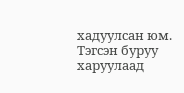хадуулсан юм. Тэгсэн буруу харуулаад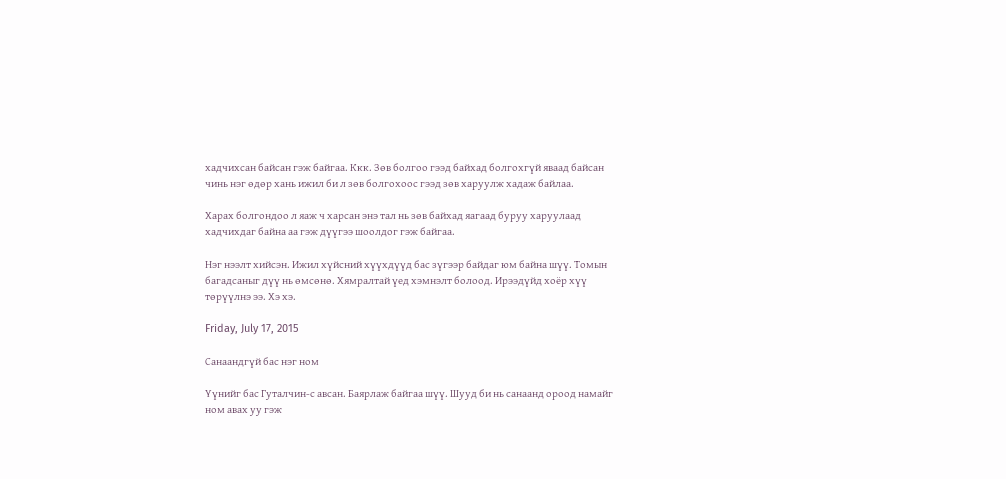хадчихсан байсан гэж байгаа. Ккк. Зөв болгоо гээд байхад болгохгүй яваад байсан чинь нэг өдөр хань ижил би л зөв болгохоос гээд зөв харуулж хадаж байлаа.

Харах болгондоо л яаж ч харсан энэ тал нь зөв байхад яагаад буруу харуулаад хадчихдаг байна аа гэж дүүгээ шоолдог гэж байгаа.

Нэг нээлт хийсэн. Ижил хүйсний хүүхдүүд бас зүгээр байдаг юм байна шүү. Томын багадсаныг дүү нь өмсөнө. Хямралтай үед хэмнэлт болоод. Ирээдүйд хоёр хүү төрүүлнэ ээ. Хэ хэ.

Friday, July 17, 2015

Санаандгүй бас нэг ном

Үүнийг бас Гуталчин-с авсан. Баярлаж байгаа шүү. Шууд би нь санаанд ороод намайг ном авах уу гэж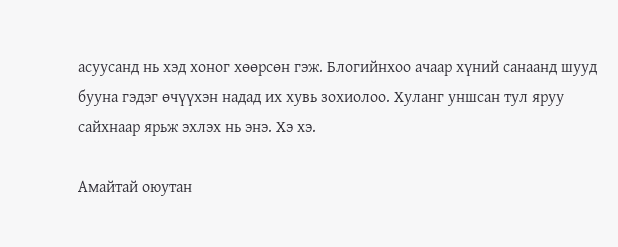асуусанд нь хэд хоног хөөрсөн гэж. Блогийнхоо ачаар хүний санаанд шууд бууна гэдэг өчүүхэн надад их хувь зохиолоо. Хуланг уншсан тул яруу сайхнаар ярьж эхлэх нь энэ. Хэ хэ.

Амайтай оюутан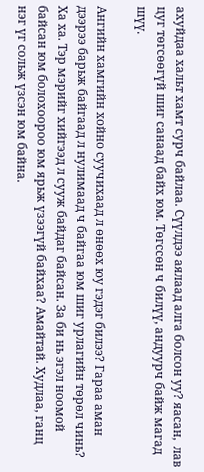ахуйдаа хальт хамт сурч байлаа. Сүүлдээ аялаад алга болсон уу? яасан,  лав цуг төгсөөгүй шиг санаад байх юм. Төгссөн ч билүү, андуурч байж магад шүү.

Ангийн хамгийн хойно суучихаад л өнөөх юу гэдэг билээ? Гараа аман дээрээ барьж байгаад л нулимаад ч байгаа юм шиг урлагийн төрөл чинь? Ха ха. Тэр мэрийг хийгээд л сууж байдаг байсан. За би нь эгэл ноомой байсан юм болохоороо юм ярьж үзээгүй байхаа? Амайтай. Худлаа, ганц нэг үг сольж үзсэн юм байна.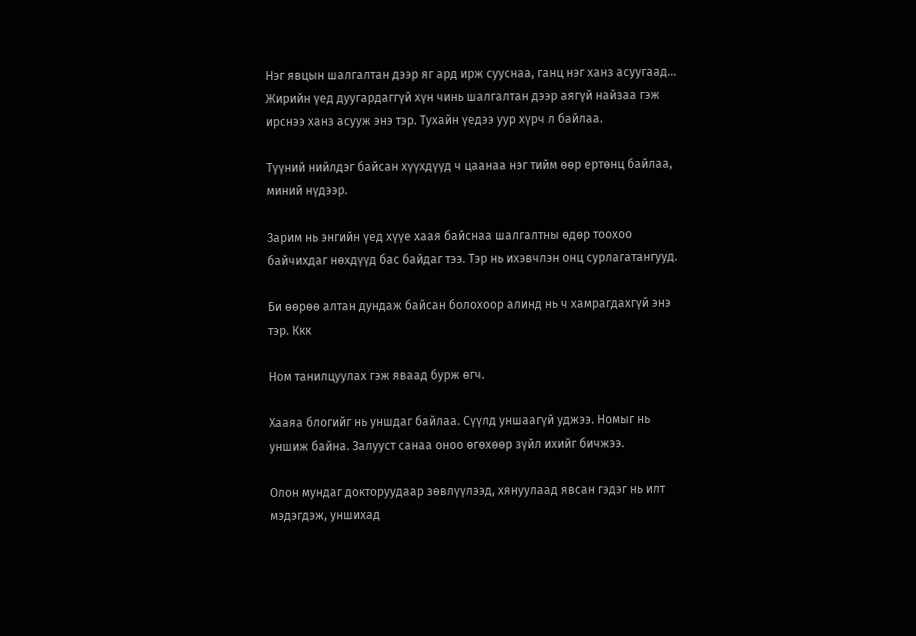Нэг явцын шалгалтан дээр яг ард ирж сууснаа, ганц нэг ханз асуугаад... Жирийн үед дуугардаггүй хүн чинь шалгалтан дээр аягүй найзаа гэж ирснээ ханз асууж энэ тэр. Тухайн үедээ уур хүрч л байлаа.

Түүний нийлдэг байсан хүүхдүүд ч цаанаа нэг тийм өөр ертөнц байлаа, миний нүдээр.

Зарим нь энгийн үед хүүе хаая байснаа шалгалтны өдөр тоохоо байчихдаг нөхдүүд бас байдаг тээ. Тэр нь ихэвчлэн онц сурлагатангууд.

Би өөрөө алтан дундаж байсан болохоор алинд нь ч хамрагдахгүй энэ тэр. Ккк

Ном танилцуулах гэж яваад бурж өгч.

Хааяа блогийг нь уншдаг байлаа. Сүүлд уншаагүй уджээ. Номыг нь уншиж байна. Залууст санаа оноо өгөхөөр зүйл ихийг бичжээ.

Олон мундаг докторуудаар зөвлүүлээд, хянуулаад явсан гэдэг нь илт мэдэгдэж, уншихад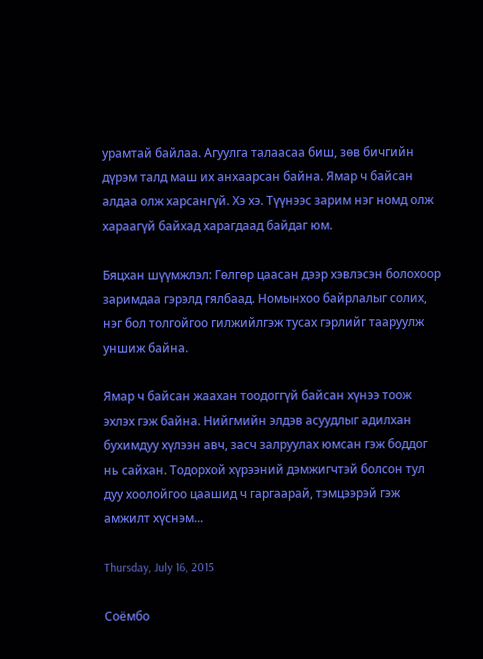урамтай байлаа. Агуулга талаасаа биш, зөв бичгийн дүрэм талд маш их анхаарсан байна. Ямар ч байсан алдаа олж харсангүй. Хэ хэ. Түүнээс зарим нэг номд олж хараагүй байхад харагдаад байдаг юм.

Бяцхан шүүмжлэл: Гөлгөр цаасан дээр хэвлэсэн болохоор заримдаа гэрэлд гялбаад. Номынхоо байрлалыг солих, нэг бол толгойгоо гилжийлгэж тусах гэрлийг тааруулж уншиж байна.

Ямар ч байсан жаахан тоодоггүй байсан хүнээ тоож эхлэх гэж байна. Нийгмийн элдэв асуудлыг адилхан бухимдуу хүлээн авч, засч залруулах юмсан гэж боддог нь сайхан. Тодорхой хүрээний дэмжигчтэй болсон тул дуу хоолойгоо цаашид ч гаргаарай, тэмцээрэй гэж амжилт хүснэм...

Thursday, July 16, 2015

Соёмбо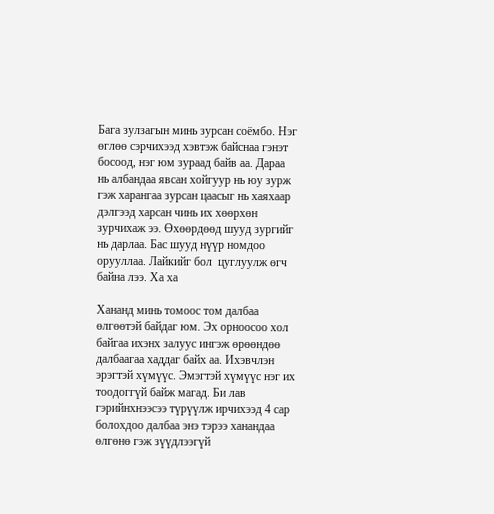Бага зулзагын минь зурсан соёмбо. Нэг өглөө сэрчихээд хэвтэж байснаа гэнэт босоод, нэг юм зураад байв аа. Дараа нь албандаа явсан хойгуур нь юу зурж гэж харангаа зурсан цаасыг нь хаяхаар дэлгээд харсан чинь их хөөрхөн зурчихаж ээ. Өхөөрдөөд шууд зургийг нь дарлаа. Бас шууд нүүр номдоо орууллаа. Лайкийг бол  цуглуулж өгч байна лээ. Ха ха

Хананд минь томоос том далбаа өлгөөтэй байдаг юм. Эх орноосоо хол байгаа ихэнх залуус ингэж өрөөндөө далбаагаа хаддаг байх аа. Ихэвчлэн эрэгтэй хүмүүс. Эмэгтэй хүмүүс нэг их тоодоггүй байж магад. Би лав гэрийнхнээсээ түрүүлж ирчихээд 4 сар болохдоо далбаа энэ тэрээ ханандаа өлгөнө гэж зүүдлээгүй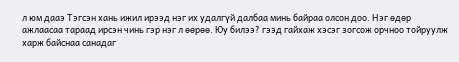л юм дааэ Тэгсэн хань ижил ирээд нэг их удалгүй далбаа минь байраа олсон доо. Нэг өдөр ажлаасаа тараад ирсэн чинь гэр нэг л өөрөө. Юу билээ? гээд гайхаж хэсэг зогсож орчноо тойруулж харж байснаа санадаг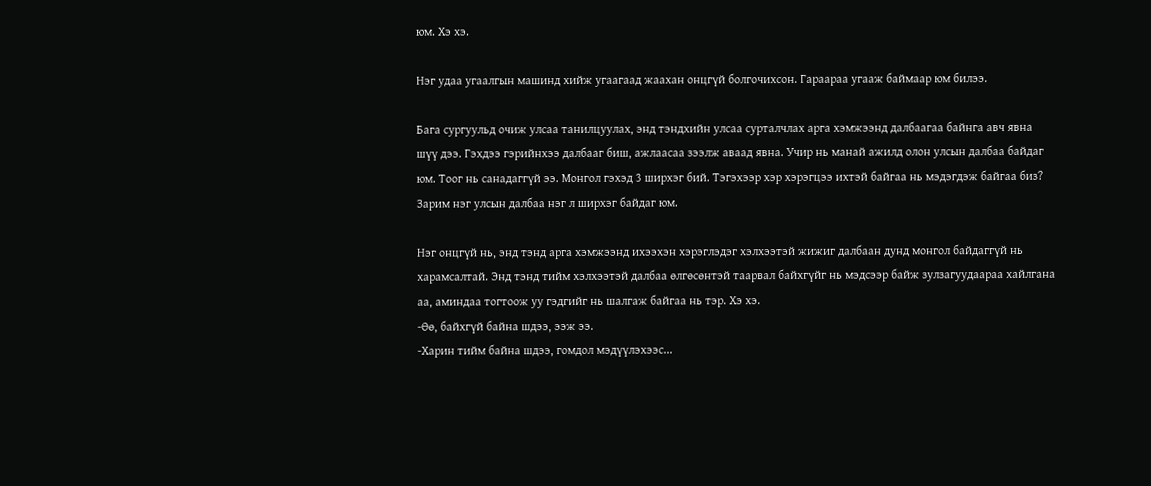юм. Хэ хэ.

Нэг удаа угаалгын машинд хийж угаагаад жаахан онцгүй болгочихсон. Гараараа угааж баймаар юм билээ.

Бага сургуульд очиж улсаа танилцуулах, энд тэндхийн улсаа сурталчлах арга хэмжээнд далбаагаа байнга авч явна шүү дээ. Гэхдээ гэрийнхээ далбааг биш, ажлаасаа зээлж аваад явна. Учир нь манай ажилд олон улсын далбаа байдаг юм. Тоог нь санадаггүй ээ. Монгол гэхэд 3 ширхэг бий. Тэгэхээр хэр хэрэгцээ ихтэй байгаа нь мэдэгдэж байгаа биз? Зарим нэг улсын далбаа нэг л ширхэг байдаг юм.

Нэг онцгүй нь, энд тэнд арга хэмжээнд ихээхэн хэрэглэдэг хэлхээтэй жижиг далбаан дунд монгол байдаггүй нь харамсалтай. Энд тэнд тийм хэлхээтэй далбаа өлгөсөнтэй таарвал байхгүйг нь мэдсээр байж зулзагуудаараа хайлгана аа, аминдаа тогтоож уу гэдгийг нь шалгаж байгаа нь тэр. Хэ хэ.
-Өө, байхгүй байна шдээ, ээж ээ.
-Харин тийм байна шдээ, гомдол мэдүүлэхээс...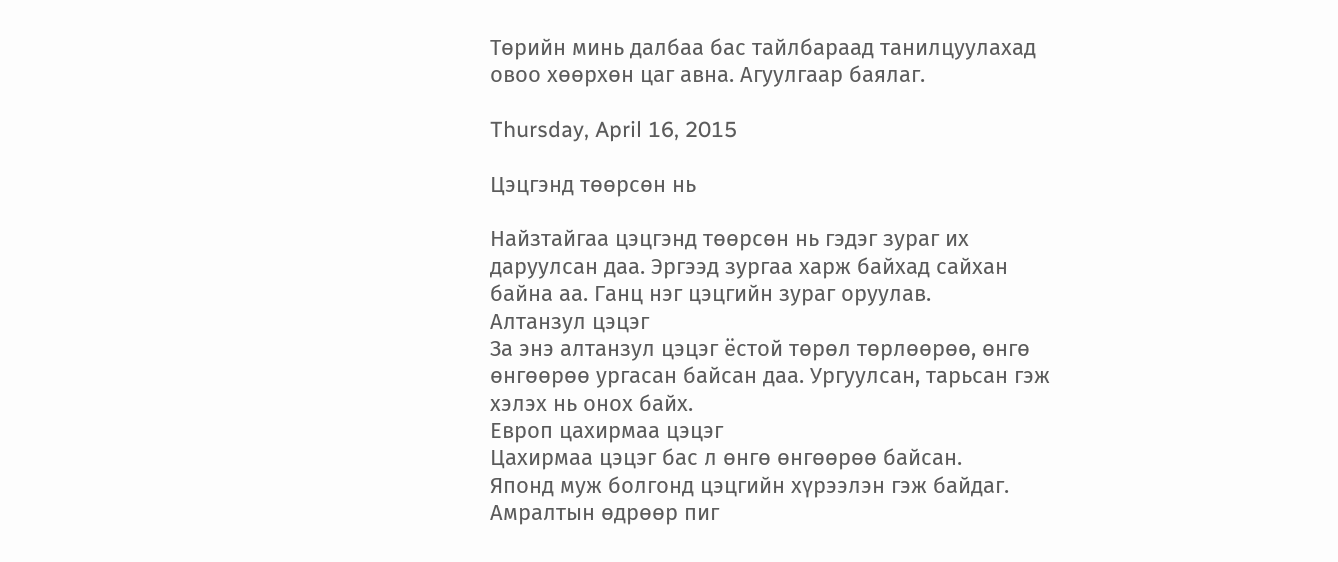Төрийн минь далбаа бас тайлбараад танилцуулахад овоо хөөрхөн цаг авна. Агуулгаар баялаг.

Thursday, April 16, 2015

Цэцгэнд төөрсөн нь

Найзтайгаа цэцгэнд төөрсөн нь гэдэг зураг их даруулсан даа. Эргээд зургаа харж байхад сайхан байна аа. Ганц нэг цэцгийн зураг оруулав.
Алтанзул цэцэг
За энэ алтанзул цэцэг ёстой төрөл төрлөөрөө, өнгө өнгөөрөө ургасан байсан даа. Ургуулсан, тарьсан гэж хэлэх нь онох байх.
Европ цахирмаа цэцэг
Цахирмаа цэцэг бас л өнгө өнгөөрөө байсан.
Японд муж болгонд цэцгийн хүрээлэн гэж байдаг. Амралтын өдрөөр пиг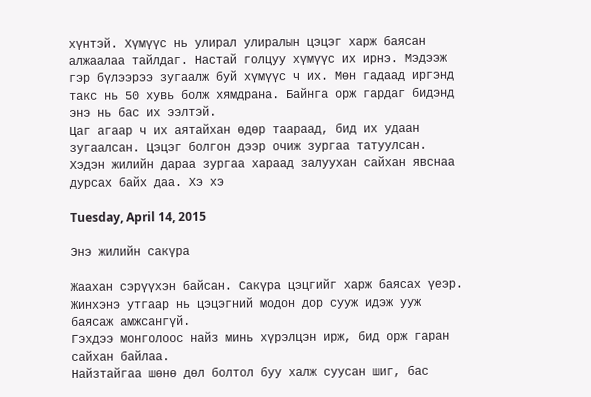хүнтэй. Хүмүүс нь улирал улиралын цэцэг харж баясан алжаалаа тайлдаг. Настай голцуу хүмүүс их ирнэ. Мэдээж гэр бүлээрээ зугаалж буй хүмүүс ч их. Мөн гадаад иргэнд такс нь 50 хувь болж хямдрана. Байнга орж гардаг бидэнд энэ нь бас их ээлтэй.
Цаг агаар ч их аятайхан өдөр таараад, бид их удаан зугаалсан. Цэцэг болгон дээр очиж зургаа татуулсан. Хэдэн жилийн дараа зургаа хараад залуухан сайхан явснаа дурсах байх даа. Хэ хэ

Tuesday, April 14, 2015

Энэ жилийн сакүра

Жаахан сэрүүхэн байсан. Сакүра цэцгийг харж баясах үеэр. Жинхэнэ утгаар нь цэцэгний модон дор сууж идэж ууж баясаж амжсангүй.
Гэхдээ монголоос найз минь хүрэлцэн ирж, бид орж гаран сайхан байлаа.
Найзтайгаа шөнө дөл болтол буу халж суусан шиг, бас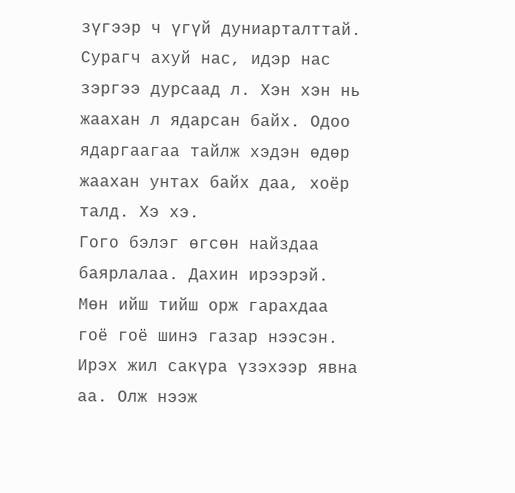зүгээр ч үгүй дуниарталттай. Сурагч ахуй нас, идэр нас зэргээ дурсаад л. Хэн хэн нь жаахан л ядарсан байх. Одоо ядаргаагаа тайлж хэдэн өдөр жаахан унтах байх даа, хоёр талд. Хэ хэ.
Гого бэлэг өгсөн найздаа баярлалаа. Дахин ирээрэй.
Мөн ийш тийш орж гарахдаа гоё гоё шинэ газар нээсэн. Ирэх жил сакүра үзэхээр явна аа. Олж нээж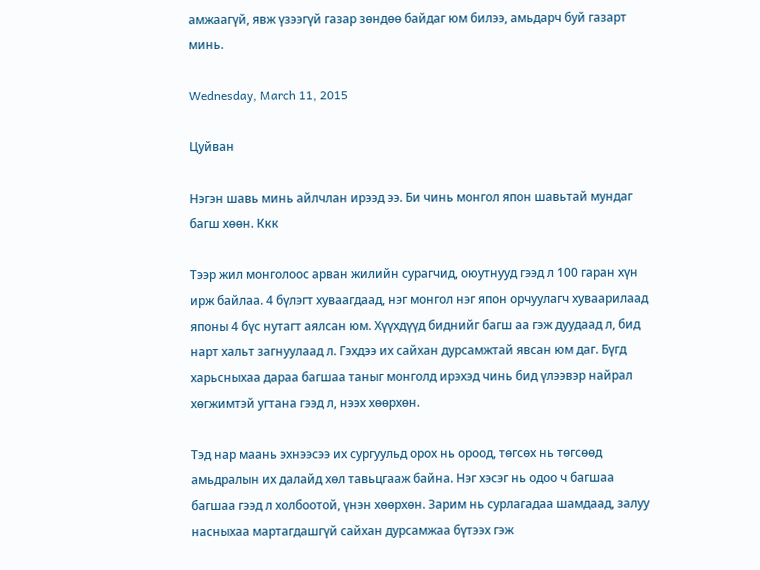амжаагүй, явж үзээгүй газар зөндөө байдаг юм билээ, амьдарч буй газарт минь.

Wednesday, March 11, 2015

Цуйван

Нэгэн шавь минь айлчлан ирээд ээ. Би чинь монгол япон шавьтай мундаг багш хөөн. Ккк

Тээр жил монголоос арван жилийн сурагчид, оюутнууд гээд л 100 гаран хүн ирж байлаа. 4 бүлэгт хуваагдаад, нэг монгол нэг япон орчуулагч хуваарилаад японы 4 бүс нутагт аялсан юм. Хүүхдүүд биднийг багш аа гэж дуудаад л, бид нарт хальт загнуулаад л. Гэхдээ их сайхан дурсамжтай явсан юм даг. Бүгд харьсныхаа дараа багшаа таныг монголд ирэхэд чинь бид үлээвэр найрал хөгжимтэй угтана гээд л, нээх хөөрхөн.

Тэд нар маань эхнээсээ их сургуульд орох нь ороод, төгсөх нь төгсөөд амьдралын их далайд хөл тавьцгааж байна. Нэг хэсэг нь одоо ч багшаа багшаа гээд л холбоотой, үнэн хөөрхөн. Зарим нь сурлагадаа шамдаад, залуу насныхаа мартагдашгүй сайхан дурсамжаа бүтээх гэж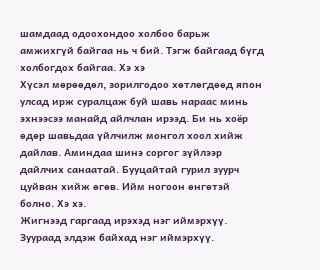шамдаад одоохондоо холбоо барьж амжихгүй байгаа нь ч бий. Тэгж байгаад бүгд холбогдох байгаа. Хэ хэ
Хүсэл мөрөөдөл, зорилгодоо хөтлөгдөөд япон улсад ирж суралцаж буй шавь нараас минь эхнээсээ манайд айлчлан ирээд. Би нь хоёр өдөр шавьдаа үйлчилж монгол хоол хийж дайлав. Аминдаа шинэ соргог зүйлээр дайлчих санаатай. Бууцайтай гурил зуурч цуйван хийж өгөв. Ийм ногоон өнгөтэй болно. Хэ хэ.
Жигнээд гаргаад ирэхэд нэг иймэрхүү.
Зуураад элдэж байхад нэг иймэрхүү.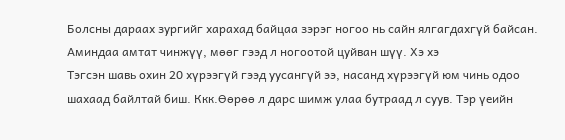Болсны дараах зургийг харахад байцаа зэрэг ногоо нь сайн ялгагдахгүй байсан. Аминдаа амтат чинжүү, мөөг гээд л ногоотой цуйван шүү. Хэ хэ
Тэгсэн шавь охин 20 хүрээгүй гээд уусангүй ээ, насанд хүрээгүй юм чинь одоо шахаад байлтай биш. Ккк.Өөрөө л дарс шимж улаа бутраад л суув. Тэр үеийн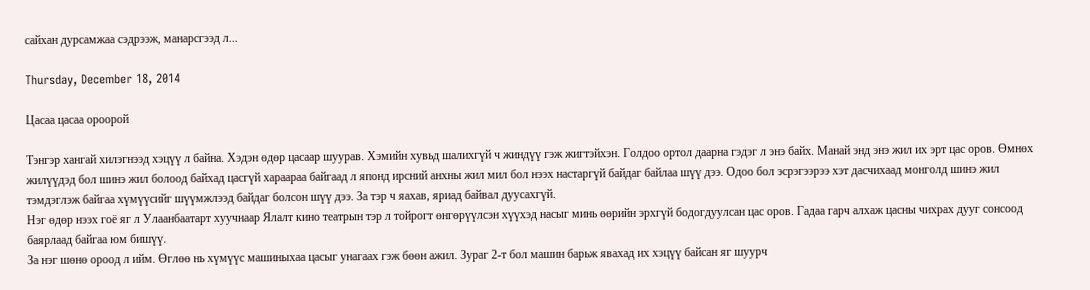сайхан дурсамжаа сэдрээж, манарсгээд л...

Thursday, December 18, 2014

Цасаа цасаа ороорой

Тэнгэр хангай хилэгнээд хэцүү л байна. Хэдэн өдөр цасаар шуурав. Хэмийн хувьд шалихгүй ч жиндүү гэж жигтэйхэн. Голдоо ортол даарна гэдэг л энэ байх. Манай энд энэ жил их эрт цас оров. Өмнөх жилүүдэд бол шинэ жил болоод байхад цасгүй хараараа байгаад л японд ирсний анхны жил мил бол нээх настаргүй байдаг байлаа шүү дээ. Одоо бол эсрэгээрээ хэт дасчихаад монголд шинэ жил тэмдэглэж байгаа хүмүүсийг шүүмжлээд байдаг болсон шүү дээ. За тэр ч яахав, яриад байвал дуусахгүй.
Нэг өдөр нээх гоё яг л Улаанбаатарт хуучнаар Ялалт кино театрын тэр л тойрогт өнгөрүүлсэн хүүхэд насыг минь өөрийн эрхгүй бодогдуулсан цас оров. Гадаа гарч алхаж цасны чихрах дууг сонсоод баярлаад байгаа юм бишүү.
За нэг шөнө ороод л ийм. Өглөө нь хүмүүс машиныхаа цасыг унагаах гэж бөөн ажил. Зураг 2-т бол машин барьж явахад их хэцүү байсан яг шуурч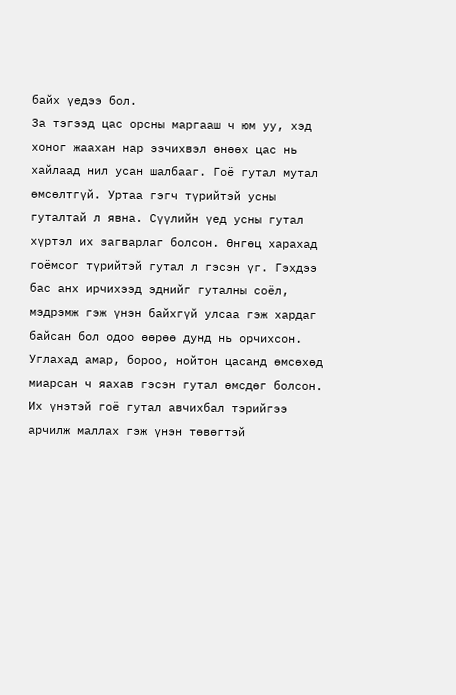байх үедээ бол.
За тэгээд цас орсны маргааш ч юм уу, хэд хоног жаахан нар ээчихвэл өнөөх цас нь хайлаад нил усан шалбааг. Гоё гутал мутал өмсөлтгүй. Уртаа гэгч түрийтэй усны гуталтай л явна. Сүүлийн үед усны гутал хүртэл их загварлаг болсон. Өнгөц харахад гоёмсог түрийтэй гутал л гэсэн үг. Гэхдээ бас анх ирчихээд эднийг гуталны соёл, мэдрэмж гэж үнэн байхгүй улсаа гэж хардаг байсан бол одоо өөрөө дунд нь орчихсон. Углахад амар, бороо, нойтон цасанд өмсөхөд миарсан ч яахав гэсэн гутал өмсдөг болсон. Их үнэтэй гоё гутал авчихбал тэрийгээ арчилж маллах гэж үнэн төвөгтэй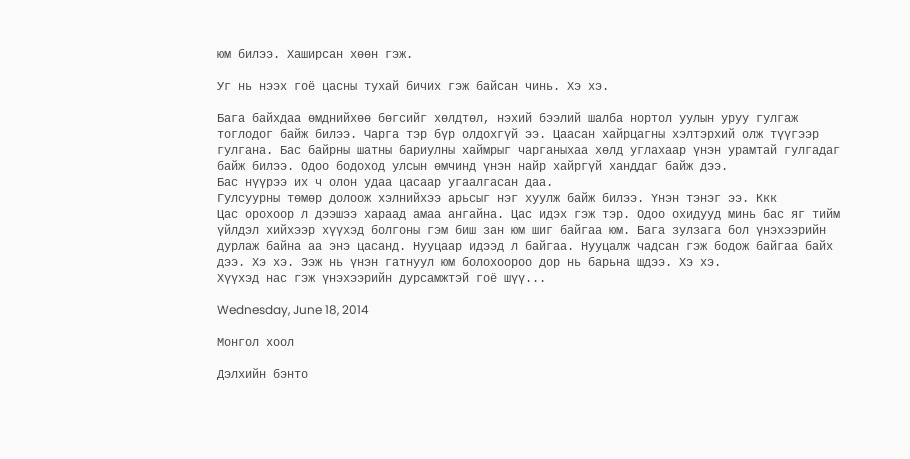юм билээ. Хаширсан хөөн гэж.

Уг нь нээх гоё цасны тухай бичих гэж байсан чинь. Хэ хэ.

Бага байхдаа өмднийхөө бөгсийг хөлдтөл, нэхий бээлий шалба нортол уулын уруу гулгаж тоглодог байж билээ. Чарга тэр бүр олдохгүй ээ. Цаасан хайрцагны хэлтэрхий олж түүгээр гулгана. Бас байрны шатны бариулны хаймрыг чарганыхаа хөлд углахаар үнэн урамтай гулгадаг байж билээ. Одоо бодоход улсын өмчинд үнэн найр хайргүй ханддаг байж дээ.
Бас нүүрээ их ч олон удаа цасаар угаалгасан даа.
Гулсуурны төмөр долоож хэлнийхээ арьсыг нэг хуулж байж билээ. Үнэн тэнэг ээ. Ккк
Цас орохоор л дээшээ хараад амаа ангайна. Цас идэх гэж тэр. Одоо охидууд минь бас яг тийм үйлдэл хийхээр хүүхэд болгоны гэм биш зан юм шиг байгаа юм. Бага зулзага бол үнэхээрийн дурлаж байна аа энэ цасанд. Нууцаар идээд л байгаа. Нууцалж чадсан гэж бодож байгаа байх дээ. Хэ хэ. Ээж нь үнэн гатнуул юм болохоороо дор нь барьна шдээ. Хэ хэ.
Хүүхэд нас гэж үнэхээрийн дурсамжтэй гоё шүү...

Wednesday, June 18, 2014

Монгол хоол

Дэлхийн бэнто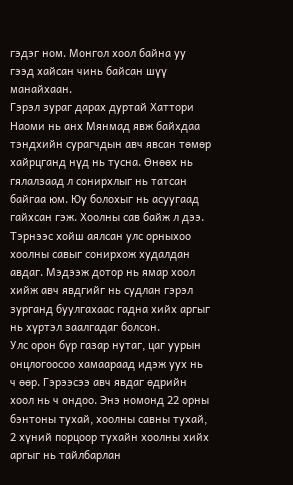гэдэг ном. Монгол хоол байна уу гээд хайсан чинь байсан шүү манайхаан.
Гэрэл зураг дарах дуртай Хаттори Наоми нь анх Мянмад явж байхдаа тэндхийн сурагчдын авч явсан төмөр хайрцганд нүд нь тусна. Өнөөх нь гялалзаад л сонирхлыг нь татсан байгаа юм. Юу болохыг нь асуугаад гайхсан гэж. Хоолны сав байж л дээ. Тэрнээс хойш аялсан улс орныхоо хоолны савыг сонирхож худалдан авдаг. Мэдээж дотор нь ямар хоол хийж авч явдгийг нь судлан гэрэл зурганд буулгахаас гадна хийх аргыг нь хүртэл заалгадаг болсон.
Улс орон бүр газар нутаг, цаг уурын онцлогоосоо хамаараад идэж уух нь ч өөр. Гэрээсээ авч явдаг өдрийн хоол нь ч ондоо. Энэ номонд 22 орны бэнтоны тухай, хоолны савны тухай, 2 хүний порцоор тухайн хоолны хийх аргыг нь тайлбарлан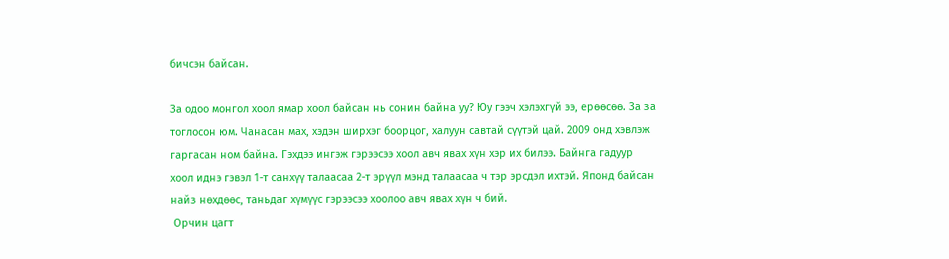бичсэн байсан.

За одоо монгол хоол ямар хоол байсан нь сонин байна уу? Юу гээч хэлэхгүй ээ, ерөөсөө. За за тоглосон юм. Чанасан мах, хэдэн ширхэг боорцог, халуун савтай сүүтэй цай. 2009 онд хэвлэж гаргасан ном байна. Гэхдээ ингэж гэрээсээ хоол авч явах хүн хэр их билээ. Байнга гадуур хоол иднэ гэвэл 1-т санхүү талаасаа 2-т эрүүл мэнд талаасаа ч тэр эрсдэл ихтэй. Японд байсан найз нөхдөөс, таньдаг хүмүүс гэрээсээ хоолоо авч явах хүн ч бий.
 Орчин цагт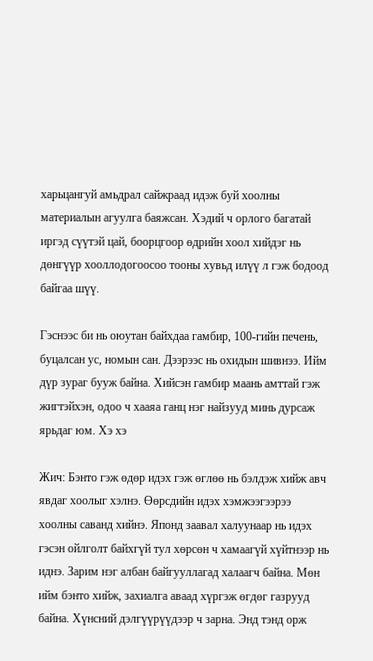харьцангуй амьдрал сайжраад идэж буй хоолны материалын агуулга баяжсан. Хэдий ч орлого багатай иргэд сүүтэй цай, боорцгоор өдрийн хоол хийдэг нь дөнгүүр хооллодогоосоо тооны хувьд илүү л гэж бодоод байгаа шүү.

Гэснээс би нь оюутан байхдаа гамбир, 100-гийн печень, буцалсан ус, номын сан. Дээрээс нь охидын шивнээ. Ийм дүр зураг бууж байна. Хийсэн гамбир маань амттай гэж жигтэйхэн, одоо ч хааяа ганц нэг найзууд минь дурсаж ярьдаг юм. Хэ хэ

Жич: Бэнто гэж өдөр идэх гэж өглөө нь бэлдэж хийж авч явдаг хоолыг хэлнэ. Өөрсдийн идэх хэмжээгээрээ хоолны саванд хийнэ. Японд заавал халуунаар нь идэх гэсэн ойлголт байхгүй тул хөрсөн ч хамаагүй хүйтнээр нь иднэ. Зарим нэг албан байгууллагад халаагч байна. Мөн ийм бэнто хийж, захиалга аваад хүргэж өгдөг газрууд байна. Хүнсний дэлгүүрүүдээр ч зарна. Энд тэнд орж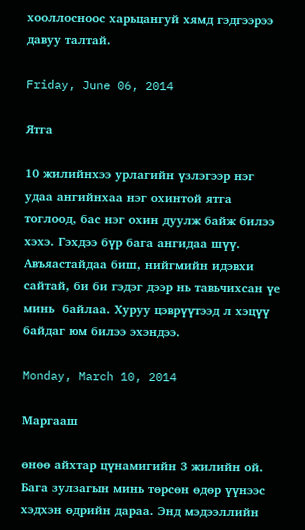хооллосноос харьцангуй хямд гэдгээрээ давуу талтай.

Friday, June 06, 2014

Ятга

10 жилийнхээ урлагийн үзлэгээр нэг удаа ангийнхаа нэг охинтой ятга тоглоод, бас нэг охин дуулж байж билээ хэхэ. Гэхдээ бүр бага ангидаа шүү. Авъяастайдаа биш, нийгмийн идэвхи сайтай, би би гэдэг дээр нь тавьчихсан үе минь  байлаа. Хуруу цэврүүтээд л хэцүү байдаг юм билээ эхэндээ.

Monday, March 10, 2014

Маргааш

өнөө айхтар цүнамигийн 3 жилийн ой.
Бага зулзагын минь төрсөн өдөр үүнээс хэдхэн өдрийн дараа. Энд мэдээллийн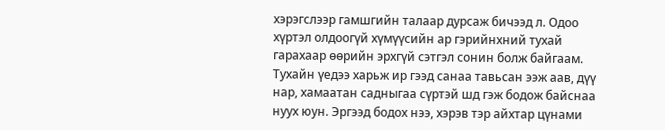хэрэгслээр гамшгийн талаар дурсаж бичээд л. Одоо хүртэл олдоогүй хүмүүсийн ар гэрийнхний тухай гарахаар өөрийн эрхгүй сэтгэл сонин болж байгаам.
Тухайн үедээ харьж ир гээд санаа тавьсан ээж аав, дүү нар, хамаатан садныгаа сүртэй шд гэж бодож байснаа нуух юун. Эргээд бодох нээ, хэрэв тэр айхтар цүнами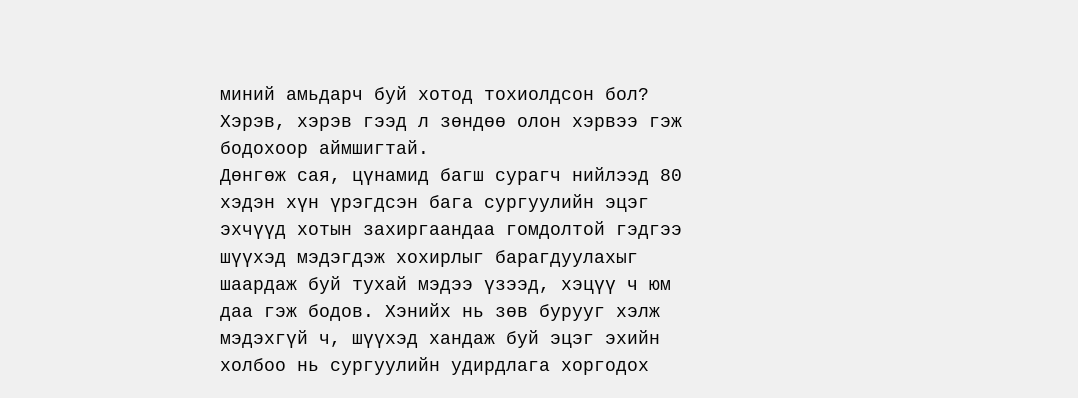миний амьдарч буй хотод тохиолдсон бол? Хэрэв, хэрэв гээд л зөндөө олон хэрвээ гэж бодохоор аймшигтай.
Дөнгөж сая, цүнамид багш сурагч нийлээд 80 хэдэн хүн үрэгдсэн бага сургуулийн эцэг эхчүүд хотын захиргаандаа гомдолтой гэдгээ шүүхэд мэдэгдэж хохирлыг барагдуулахыг шаардаж буй тухай мэдээ үзээд, хэцүү ч юм даа гэж бодов. Хэнийх нь зөв бурууг хэлж мэдэхгүй ч, шүүхэд хандаж буй эцэг эхийн холбоо нь сургуулийн удирдлага хоргодох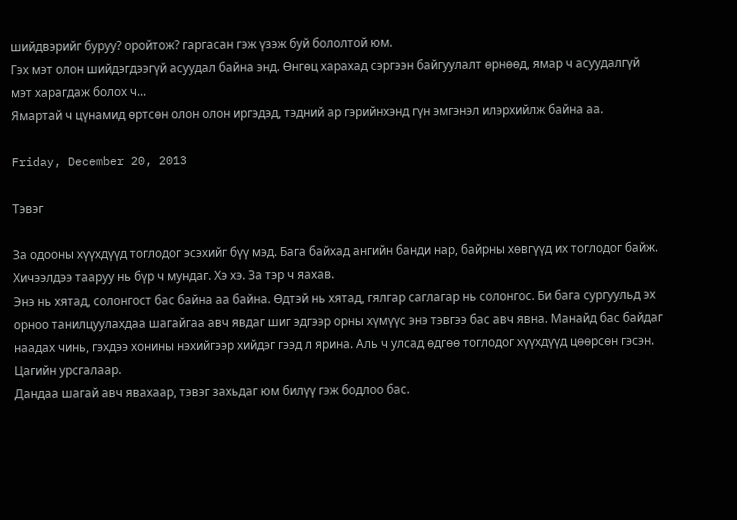шийдвэрийг буруу? оройтож? гаргасан гэж үзэж буй бололтой юм.
Гэх мэт олон шийдэгдээгүй асуудал байна энд. Өнгөц харахад сэргээн байгуулалт өрнөөд, ямар ч асуудалгүй мэт харагдаж болох ч...
Ямартай ч цүнамид өртсөн олон олон иргэдэд, тэдний ар гэрийнхэнд гүн эмгэнэл илэрхийлж байна аа.

Friday, December 20, 2013

Тэвэг

За одооны хүүхдүүд тоглодог эсэхийг бүү мэд. Бага байхад ангийн банди нар, байрны хөвгүүд их тоглодог байж. Хичээлдээ тааруу нь бүр ч мундаг. Хэ хэ. За тэр ч яахав.
Энэ нь хятад, солонгост бас байна аа байна. Өдтэй нь хятад, гялгар саглагар нь солонгос. Би бага сургуульд эх орноо танилцуулахдаа шагайгаа авч явдаг шиг эдгээр орны хүмүүс энэ тэвгээ бас авч явна. Манайд бас байдаг наадах чинь, гэхдээ хонины нэхийгээр хийдэг гээд л ярина. Аль ч улсад өдгөө тоглодог хүүхдүүд цөөрсөн гэсэн. Цагийн урсгалаар.
Дандаа шагай авч явахаар, тэвэг захьдаг юм билүү гэж бодлоо бас.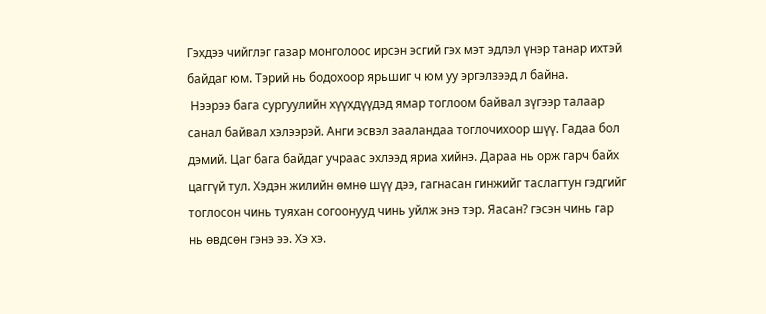Гэхдээ чийглэг газар монголоос ирсэн эсгий гэх мэт эдлэл үнэр танар ихтэй байдаг юм. Тэрий нь бодохоор ярьшиг ч юм уу эргэлзээд л байна.
 Нээрээ бага сургуулийн хүүхдүүдэд ямар тоглоом байвал зүгээр талаар санал байвал хэлээрэй. Анги эсвэл зааландаа тоглочихоор шүү. Гадаа бол дэмий. Цаг бага байдаг учраас эхлээд яриа хийнэ. Дараа нь орж гарч байх цаггүй тул. Хэдэн жилийн өмнө шүү дээ, гагнасан гинжийг таслагтун гэдгийг тоглосон чинь туяхан согоонууд чинь уйлж энэ тэр. Яасан? гэсэн чинь гар нь өвдсөн гэнэ ээ. Хэ хэ.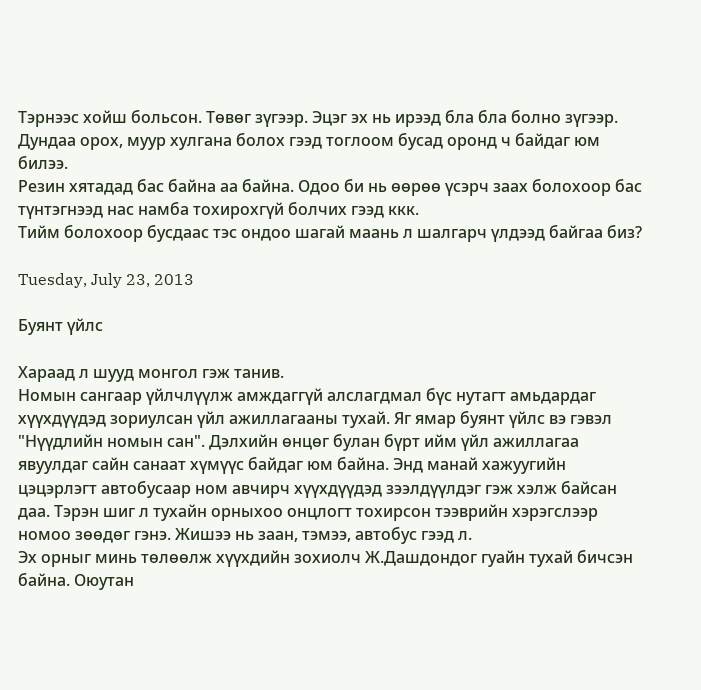Тэрнээс хойш больсон. Төвөг зүгээр. Эцэг эх нь ирээд бла бла болно зүгээр.
Дундаа орох, муур хулгана болох гээд тоглоом бусад оронд ч байдаг юм билээ.
Резин хятадад бас байна аа байна. Одоо би нь өөрөө үсэрч заах болохоор бас түнтэгнээд нас намба тохирохгүй болчих гээд ккк.
Тийм болохоор бусдаас тэс ондоо шагай маань л шалгарч үлдээд байгаа биз?

Tuesday, July 23, 2013

Буянт үйлс

Хараад л шууд монгол гэж танив.
Номын сангаар үйлчлүүлж амждаггүй алслагдмал бүс нутагт амьдардаг хүүхдүүдэд зориулсан үйл ажиллагааны тухай. Яг ямар буянт үйлс вэ гэвэл "Нүүдлийн номын сан". Дэлхийн өнцөг булан бүрт ийм үйл ажиллагаа явуулдаг сайн санаат хүмүүс байдаг юм байна. Энд манай хажуугийн цэцэрлэгт автобусаар ном авчирч хүүхдүүдэд зээлдүүлдэг гэж хэлж байсан даа. Тэрэн шиг л тухайн орныхоо онцлогт тохирсон тээврийн хэрэгслээр номоо зөөдөг гэнэ. Жишээ нь заан, тэмээ, автобус гээд л.
Эх орныг минь төлөөлж хүүхдийн зохиолч Ж.Дашдондог гуайн тухай бичсэн байна. Оюутан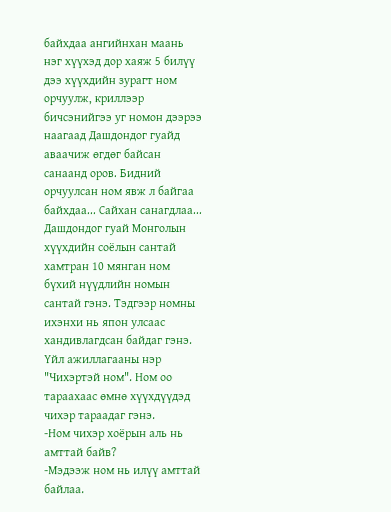байхдаа ангийнхан маань нэг хүүхэд дор хаяж 5 билүү дээ хүүхдийн зурагт ном орчуулж, криллээр бичсэнийгээ уг номон дээрээ наагаад Дашдондог гуайд аваачиж өгдөг байсан санаанд оров. Бидний орчуулсан ном явж л байгаа байхдаа... Сайхан санагдлаа...
Дашдондог гуай Монголын хүүхдийн соёлын сантай хамтран 10 мянган ном бүхий нүүдлийн номын сантай гэнэ. Тэдгээр номны ихэнхи нь япон улсаас хандивлагдсан байдаг гэнэ. Үйл ажиллагааны нэр "Чихэртэй ном". Ном оо тараахаас өмнө хүүхдүүдэд чихэр тараадаг гэнэ.
-Ном чихэр хоёрын аль нь амттай байв?
-Мэдээж ном нь илүү амттай байлаа.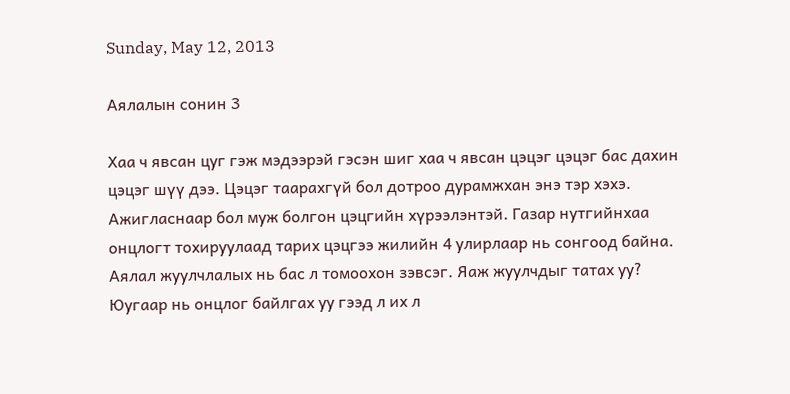Sunday, May 12, 2013

Аялалын сонин 3

Хаа ч явсан цуг гэж мэдээрэй гэсэн шиг хаа ч явсан цэцэг цэцэг бас дахин цэцэг шүү дээ. Цэцэг таарахгүй бол дотроо дурамжхан энэ тэр хэхэ. Ажигласнаар бол муж болгон цэцгийн хүрээлэнтэй. Газар нутгийнхаа онцлогт тохируулаад тарих цэцгээ жилийн 4 улирлаар нь сонгоод байна. Аялал жуулчлалых нь бас л томоохон зэвсэг. Яаж жуулчдыг татах уу?  Юугаар нь онцлог байлгах уу гээд л их л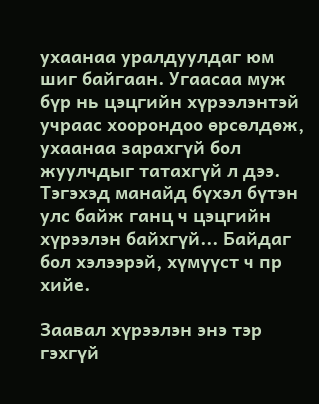ухаанаа уралдуулдаг юм шиг байгаан. Угаасаа муж бүр нь цэцгийн хүрээлэнтэй учраас хоорондоо өрсөлдөж, ухаанаа зарахгүй бол жуулчдыг татахгүй л дээ. Тэгэхэд манайд бүхэл бүтэн улс байж ганц ч цэцгийн хүрээлэн байхгүй... Байдаг бол хэлээрэй, хүмүүст ч пр хийе.

Заавал хүрээлэн энэ тэр гэхгүй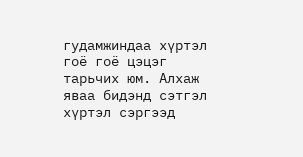гудамжиндаа хүртэл гоё гоё цэцэг тарьчих юм. Алхаж яваа бидэнд сэтгэл хүртэл сэргээд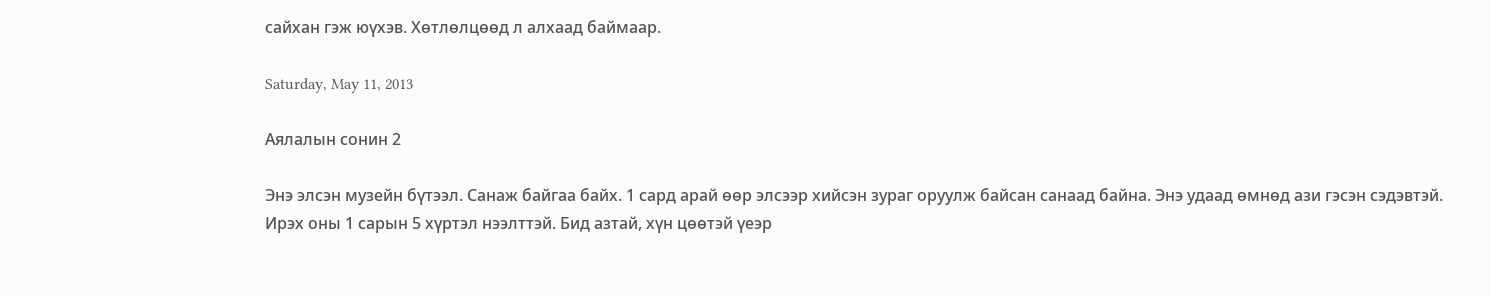сайхан гэж юүхэв. Хөтлөлцөөд л алхаад баймаар.

Saturday, May 11, 2013

Аялалын сонин 2

Энэ элсэн музейн бүтээл. Санаж байгаа байх. 1 сард арай өөр элсээр хийсэн зураг оруулж байсан санаад байна. Энэ удаад өмнөд ази гэсэн сэдэвтэй. Ирэх оны 1 сарын 5 хүртэл нээлттэй. Бид азтай, хүн цөөтэй үеэр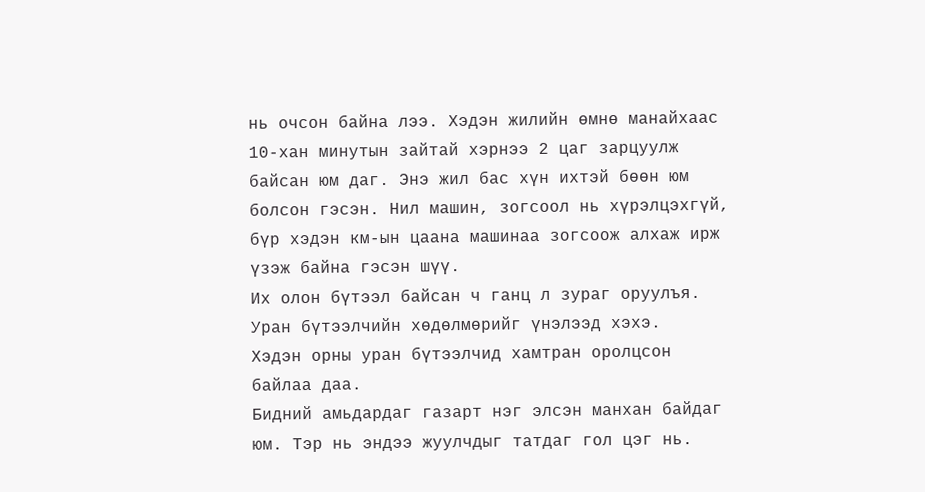нь очсон байна лээ. Хэдэн жилийн өмнө манайхаас 10-хан минутын зайтай хэрнээ 2 цаг зарцуулж байсан юм даг. Энэ жил бас хүн ихтэй бөөн юм болсон гэсэн. Нил машин, зогсоол нь хүрэлцэхгүй, бүр хэдэн км-ын цаана машинаа зогсоож алхаж ирж үзэж байна гэсэн шүү.
Их олон бүтээл байсан ч ганц л зураг оруулъя. Уран бүтээлчийн хөдөлмөрийг үнэлээд хэхэ.
Хэдэн орны уран бүтээлчид хамтран оролцсон байлаа даа.
Бидний амьдардаг газарт нэг элсэн манхан байдаг юм. Тэр нь эндээ жуулчдыг татдаг гол цэг нь.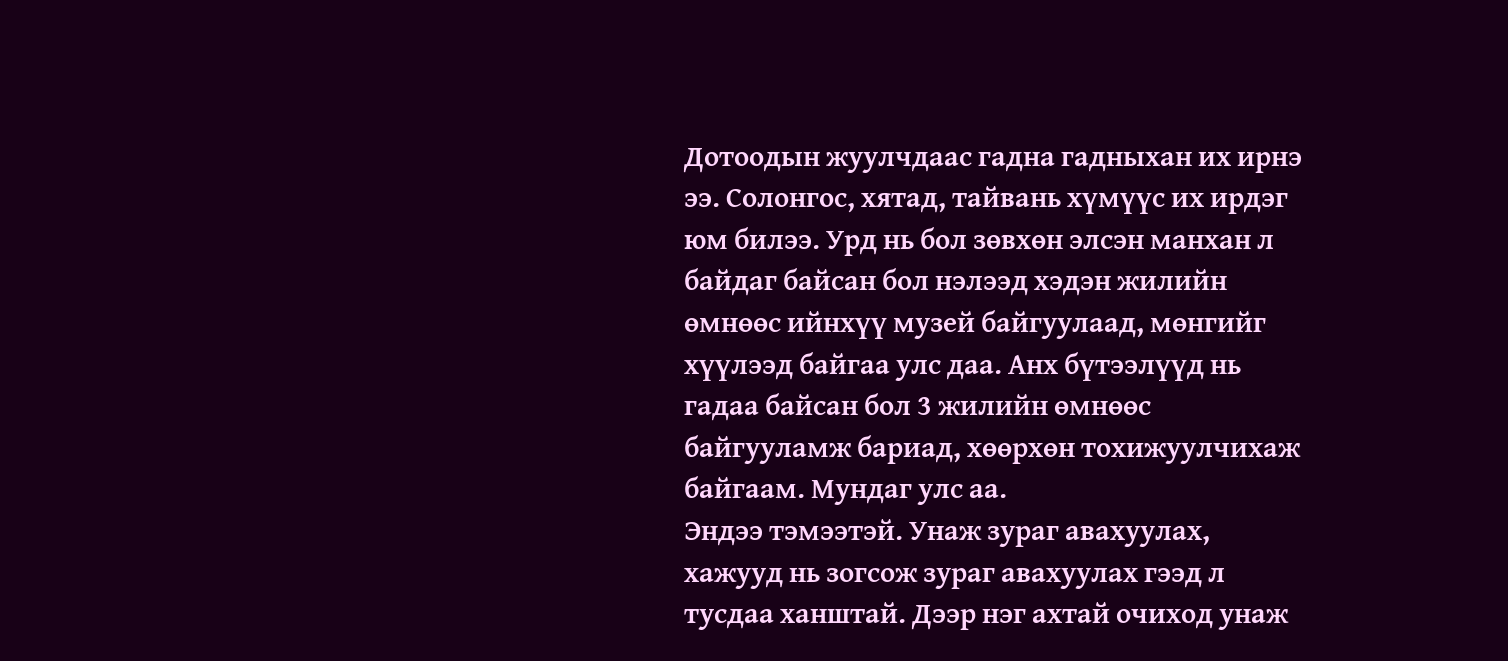Дотоодын жуулчдаас гадна гадныхан их ирнэ ээ. Солонгос, хятад, тайвань хүмүүс их ирдэг юм билээ. Урд нь бол зөвхөн элсэн манхан л байдаг байсан бол нэлээд хэдэн жилийн өмнөөс ийнхүү музей байгуулаад, мөнгийг хүүлээд байгаа улс даа. Анх бүтээлүүд нь гадаа байсан бол 3 жилийн өмнөөс байгууламж бариад, хөөрхөн тохижуулчихаж байгаам. Мундаг улс аа.
Эндээ тэмээтэй. Унаж зураг авахуулах, хажууд нь зогсож зураг авахуулах гээд л тусдаа ханштай. Дээр нэг ахтай очиход унаж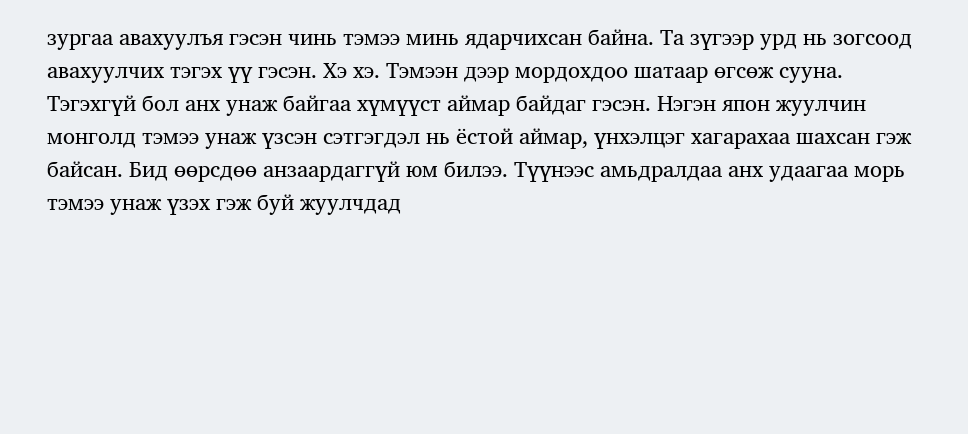зургаа авахуулъя гэсэн чинь тэмээ минь ядарчихсан байна. Та зүгээр урд нь зогсоод авахуулчих тэгэх үү гэсэн. Хэ хэ. Тэмээн дээр мордохдоо шатаар өгсөж сууна. Тэгэхгүй бол анх унаж байгаа хүмүүст аймар байдаг гэсэн. Нэгэн япон жуулчин монголд тэмээ унаж үзсэн сэтгэгдэл нь ёстой аймар, үнхэлцэг хагарахаа шахсан гэж байсан. Бид өөрсдөө анзаардаггүй юм билээ. Түүнээс амьдралдаа анх удаагаа морь тэмээ унаж үзэх гэж буй жуулчдад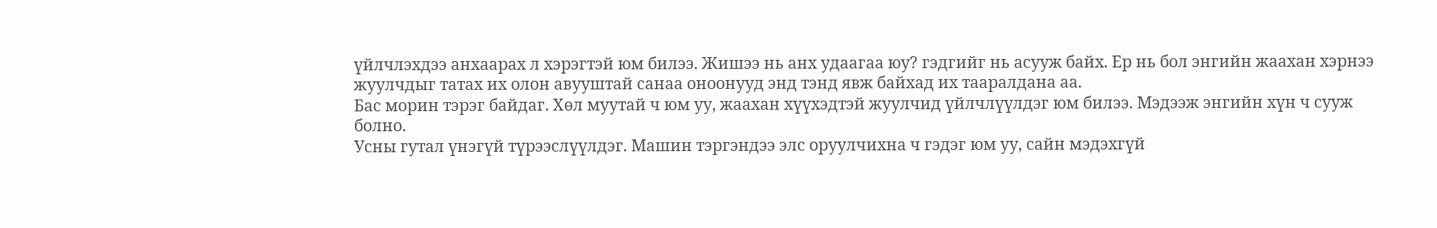үйлчлэхдээ анхаарах л хэрэгтэй юм билээ. Жишээ нь анх удаагаа юу? гэдгийг нь асууж байх. Ер нь бол энгийн жаахан хэрнээ жуулчдыг татах их олон авууштай санаа оноонууд энд тэнд явж байхад их тааралдана аа.
Бас морин тэрэг байдаг. Хөл муутай ч юм уу, жаахан хүүхэдтэй жуулчид үйлчлүүлдэг юм билээ. Мэдээж энгийн хүн ч сууж болно.
Усны гутал үнэгүй түрээслүүлдэг. Машин тэргэндээ элс оруулчихна ч гэдэг юм уу, сайн мэдэхгүй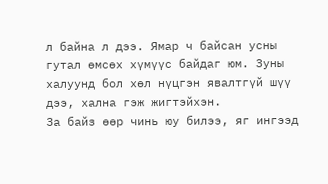л байна л дээ. Ямар ч байсан усны гутал өмсөх хүмүүс байдаг юм. Зуны халуунд бол хөл нүцгэн явалтгүй шүү дээ, хална гэж жигтэйхэн.
За байз өөр чинь юу билээ, яг ингээд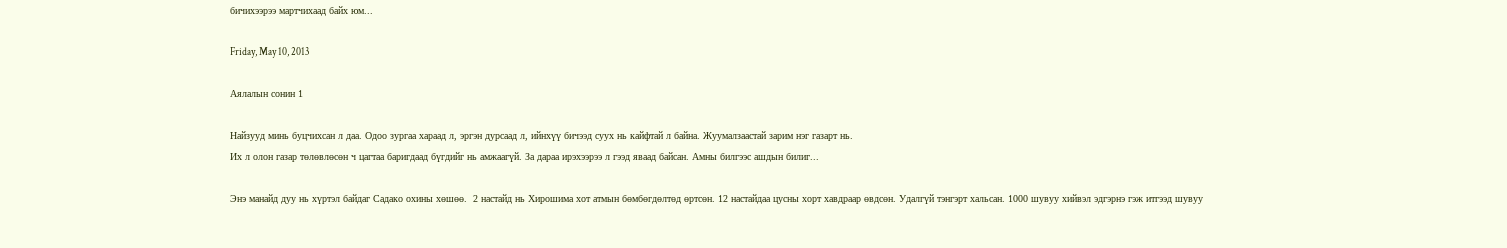бичихээрээ мартчихаад байх юм...

Friday, May 10, 2013

Аялалын сонин 1

Найзууд минь буцчихсан л даа. Одоо зургаа хараад л, эргэн дурсаад л, ийнхүү бичээд суух нь кайфтай л байна. Жуумалзаастай зарим нэг газарт нь.
Их л олон газар төлөвлөсөн ч цагтаа баригдаад бүгдийг нь амжаагүй. За дараа ирэхээрээ л гээд яваад байсан. Амны билгээс ашдын билиг...

Энэ манайд дуу нь хүртэл байдаг Садако охины хөшөө.  2 настайд нь Хирошима хот атмын бөмбөгдөлтөд өртсөн. 12 настайдаа цусны хорт хавдраар өвдсөн. Удалгүй тэнгэрт хальсан. 1000 шувуу хийвэл эдгэрнэ гэж итгээд шувуу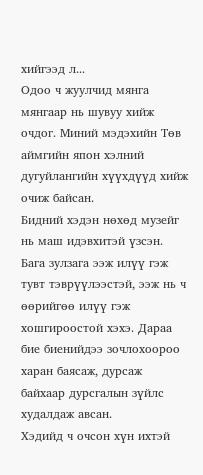хийгээд л...
Одоо ч жуулчид мянга мянгаар нь шувуу хийж очдог. Миний мэдэхийн Төв аймгийн япон хэлний дугуйлангийн хүүхдүүд хийж очиж байсан.
Бидний хэдэн нөхөд музейг нь маш идэвхитэй үзсэн. Бага зулзага ээж илүү гэж тувт тэврүүлээстэй, ээж нь ч өөрийгөө илүү гэж хошгироостой хэхэ. Дараа бие биенийдээ зочлохоороо харан баясаж, дурсаж байхаар дурсгалын зүйлс худалдаж авсан.
Хэдийд ч очсон хүн ихтэй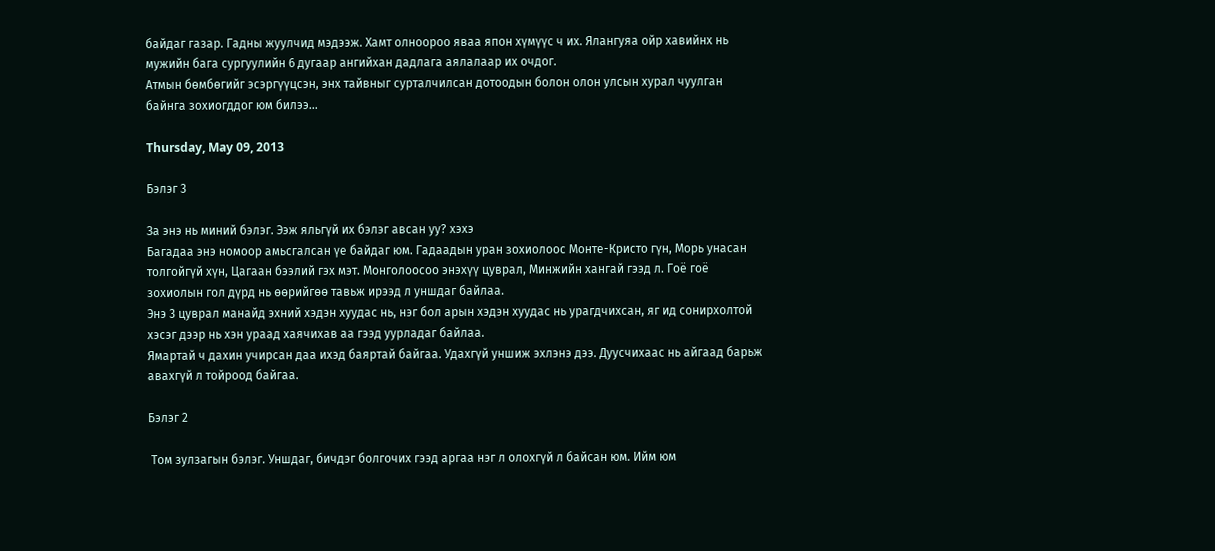байдаг газар. Гадны жуулчид мэдээж. Хамт олноороо яваа япон хүмүүс ч их. Ялангуяа ойр хавийнх нь мужийн бага сургуулийн 6 дугаар ангийхан дадлага аялалаар их очдог.
Атмын бөмбөгийг эсэргүүцсэн, энх тайвныг сурталчилсан дотоодын болон олон улсын хурал чуулган байнга зохиогддог юм билээ...

Thursday, May 09, 2013

Бэлэг 3

За энэ нь миний бэлэг. Ээж яльгүй их бэлэг авсан уу? хэхэ
Багадаа энэ номоор амьсгалсан үе байдаг юм. Гадаадын уран зохиолоос Монте-Кристо гүн, Морь унасан толгойгүй хүн, Цагаан бээлий гэх мэт. Монголоосоо энэхүү цуврал, Минжийн хангай гээд л. Гоё гоё зохиолын гол дүрд нь өөрийгөө тавьж ирээд л уншдаг байлаа.
Энэ 3 цуврал манайд эхний хэдэн хуудас нь, нэг бол арын хэдэн хуудас нь урагдчихсан, яг ид сонирхолтой хэсэг дээр нь хэн ураад хаячихав аа гээд уурладаг байлаа.
Ямартай ч дахин учирсан даа ихэд баяртай байгаа. Удахгүй уншиж эхлэнэ дээ. Дуусчихаас нь айгаад барьж авахгүй л тойроод байгаа.

Бэлэг 2

 Том зулзагын бэлэг. Уншдаг, бичдэг болгочих гээд аргаа нэг л олохгүй л байсан юм. Ийм юм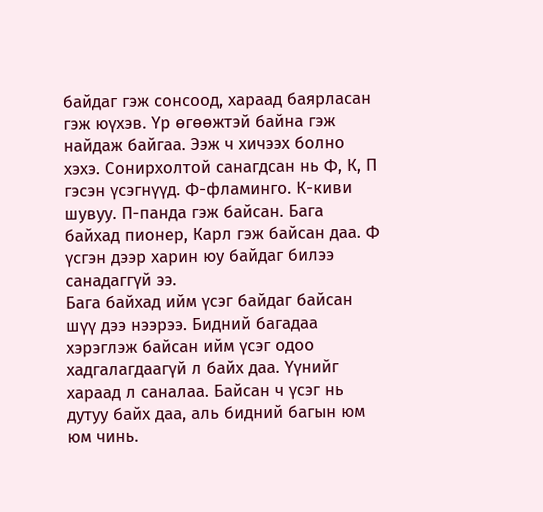байдаг гэж сонсоод, хараад баярласан гэж юүхэв. Үр өгөөжтэй байна гэж найдаж байгаа. Ээж ч хичээх болно хэхэ. Сонирхолтой санагдсан нь Ф, К, П гэсэн үсэгнүүд. Ф-фламинго. К-киви шувуу. П-панда гэж байсан. Бага байхад пионер, Карл гэж байсан даа. Ф үсгэн дээр харин юу байдаг билээ санадаггүй ээ.
Бага байхад ийм үсэг байдаг байсан шүү дээ нээрээ. Бидний багадаа хэрэглэж байсан ийм үсэг одоо хадгалагдаагүй л байх даа. Үүнийг хараад л саналаа. Байсан ч үсэг нь дутуу байх даа, аль бидний багын юм юм чинь.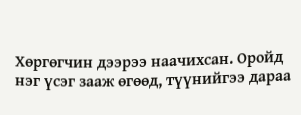Хөргөгчин дээрээ наачихсан. Оройд нэг үсэг зааж өгөөд, түүнийгээ дараа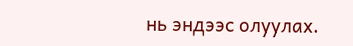нь эндээс олуулах.